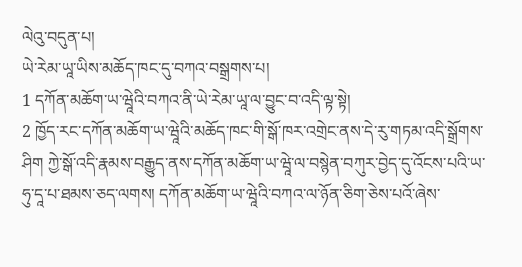ལེའུ་བདུན་པ།
ཡེ་རེམ་ཡཱ་ཡིས་མཆོད་ཁང་དུ་བཀའ་བསྒྲགས་པ།
1 དཀོན་མཆོག་ཡ་ཝཱེའི་བཀའ་ནི་ཡེ་རེམ་ཡཱ་ལ་བྱུང་བ་འདི་ལྟ་སྟེ།
2 ཁྱོད་རང་དཀོན་མཆོག་ཡ་ཝཱེའི་མཆོད་ཁང་གི་སྒོ་ཁར་འགྲེང་ནས་དེ་རུ་གཏམ་འདི་སྒྲོགས་ཤིག ཀྱེ་སྒོ་འདི་རྣམས་བརྒྱུད་ནས་དཀོན་མཆོག་ཡ་ཝཱེ་ལ་བསྙེན་བཀུར་བྱེད་དུ་འོངས་པའི་ཡ་ཧུ་དཱ་པ་ཐམས་ཅད་ལགས། དཀོན་མཆོག་ཡ་ཝཱེའི་བཀའ་ལ་ཉོན་ཅིག་ཅེས་པའོ་ཞེས་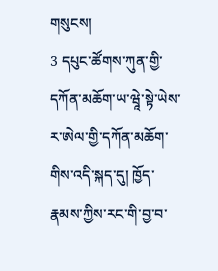གསུངས།
3 དཔུང་ཚོགས་ཀུན་གྱི་དཀོན་མཆོག་ཡ་ཝཱེ་སྟེ་ཡེས་ར་ཨེལ་གྱི་དཀོན་མཆོག་གིས་འདི་སྐད་དུ། ཁྱོད་རྣམས་ཀྱིས་རང་གི་བྱ་བ་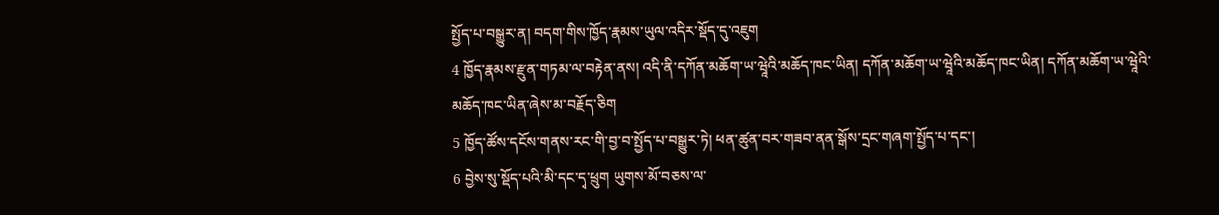སྤྱོད་པ་བསྒྱུར་ན། བདག་གིས་ཁྱོད་རྣམས་ཡུལ་འདིར་སྡོད་དུ་འཇུག
4 ཁྱོད་རྣམས་རྫུན་གཏམ་ལ་བརྟེན་ནས། འདི་ནི་དཀོན་མཆོག་ཡ་ཝཱེའི་མཆོད་ཁང་ཡིན། དཀོན་མཆོག་ཡ་ཝཱེའི་མཆོད་ཁང་ཡིན། དཀོན་མཆོག་ཡ་ཝཱེའི་མཆོད་ཁང་ཡིན་ཞེས་མ་བརྗོད་ཅིག
5 ཁྱོད་ཚོས་དངོས་གནས་རང་གི་བྱ་བ་སྤྱོད་པ་བསྒྱུར་ཏེ། ཕན་ཚུན་བར་གཟབ་ནན་སྒོས་དྲང་གཞག་སྤྱོད་པ་དང་།
6 བྱེས་སུ་སྡོད་པའི་མི་དང་དྭ་ཕྲུག ཡུགས་མོ་བཅས་ལ་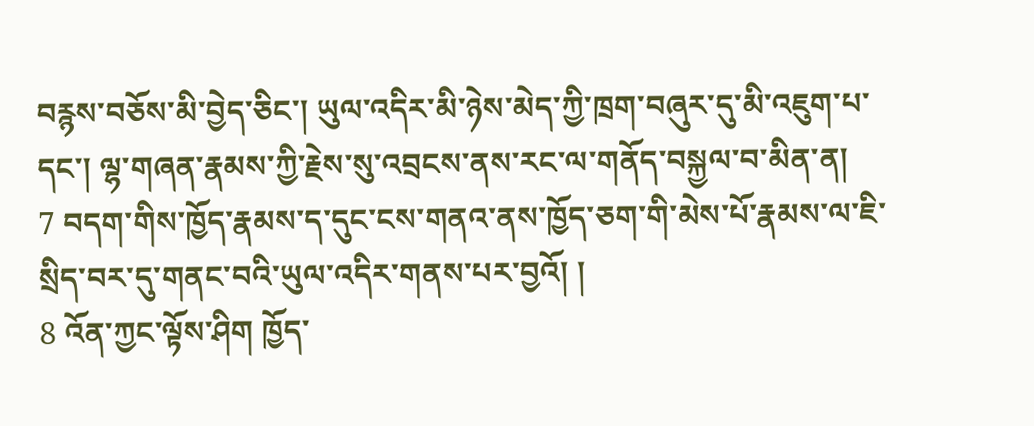བརྙས་བཅོས་མི་བྱེད་ཅིང་། ཡུལ་འདིར་མི་ཉེས་མེད་ཀྱི་ཁྲག་བཞུར་དུ་མི་འཇུག་པ་དང་། ལྷ་གཞན་རྣམས་ཀྱི་རྗེས་སུ་འབྲངས་ནས་རང་ལ་གནོད་བསྐྱལ་བ་མིན་ན།
7 བདག་གིས་ཁྱོད་རྣམས་ད་དུང་ངས་གནའ་ནས་ཁྱོད་ཅག་གི་མེས་པོ་རྣམས་ལ་ཇི་སྲིད་བར་དུ་གནང་བའི་ཡུལ་འདིར་གནས་པར་བྱའོ། །
8 འོན་ཀྱང་ལྟོས་ཤིག ཁྱོད་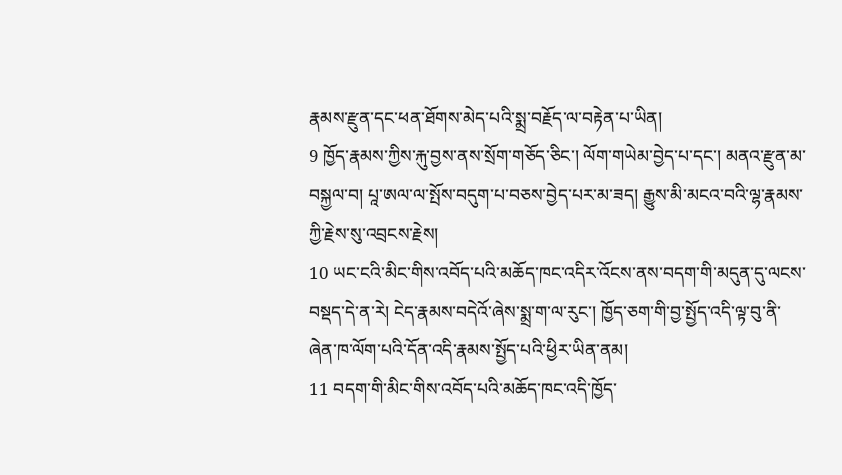རྣམས་རྫུན་དང་ཕན་ཐོགས་མེད་པའི་སྨྲ་བརྗོད་ལ་བརྟེན་པ་ཡིན།
9 ཁྱོད་རྣམས་ཀྱིས་རྐུ་བྱས་ནས་སྲོག་གཅོད་ཅིང་། ལོག་གཡེམ་བྱེད་པ་དང་། མནའ་རྫུན་མ་བསྐྱལ་བ། པཱ་ཨལ་ལ་སྤོས་བདུག་པ་བཅས་བྱེད་པར་མ་ཟད། རྒྱུས་མི་མངའ་བའི་ལྷ་རྣམས་ཀྱི་རྗེས་སུ་འབྲངས་རྗེས།
10 ཡང་ངའི་མིང་གིས་འབོད་པའི་མཆོད་ཁང་འདིར་འོངས་ནས་བདག་གི་མདུན་དུ་ལངས་བསྡད་དེ་ན་རེ། ངེད་རྣམས་བདེའོ་ཞེས་སྨྲ་ག་ལ་རུང་། ཁྱོད་ཅག་གི་བྱ་སྤྱོད་འདི་ལྟ་བུ་ནི་ཞེན་ཁ་ལོག་པའི་དོན་འདི་རྣམས་སྤྱོད་པའི་ཕྱིར་ཡིན་ནམ།
11 བདག་གི་མིང་གིས་འབོད་པའི་མཆོད་ཁང་འདི་ཁྱོད་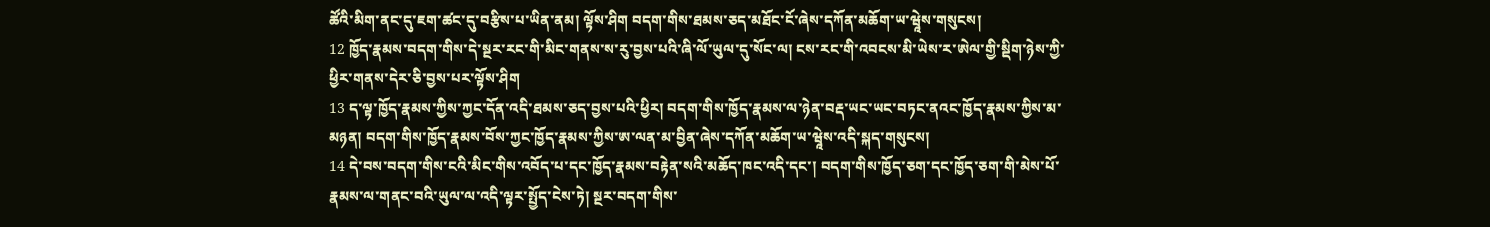ཚོའི་མིག་ནང་དུ་ཇག་ཚང་དུ་བརྩིས་པ་ཡིན་ནམ། ལྟོས་ཤིག བདག་གིས་ཐམས་ཅད་མཐོང་ངོ་ཞེས་དཀོན་མཆོག་ཡ་ཝཱེས་གསུངས།
12 ཁྱོད་རྣམས་བདག་གིས་དེ་སྔར་རང་གི་མིང་གནས་ས་རུ་བྱས་པའི་ཞི་ལོ་ཡུལ་དུ་སོང་ལ། ངས་རང་གི་འབངས་མི་ཡེས་ར་ཨེལ་གྱི་སྡིག་ཉེས་ཀྱི་ཕྱིར་གནས་དེར་ཅི་བྱས་པར་ལྟོས་ཤིག
13 ད་ལྟ་ཁྱོད་རྣམས་ཀྱིས་ཀྱང་དོན་འདི་ཐམས་ཅད་བྱས་པའི་ཕྱིར། བདག་གིས་ཁྱོད་རྣམས་ལ་ཉེན་བརྡ་ཡང་ཡང་བཏང་ནའང་ཁྱོད་རྣམས་ཀྱིས་མ་མཉན། བདག་གིས་ཁྱོད་རྣམས་བོས་ཀྱང་ཁྱོད་རྣམས་ཀྱིས་ཨ་ལན་མ་བྱིན་ཞེས་དཀོན་མཆོག་ཡ་ཝཱེས་འདི་སྐད་གསུངས།
14 དེ་བས་བདག་གིས་ངའི་མིང་གིས་འབོད་པ་དང་ཁྱོད་རྣམས་བརྟེན་སའི་མཆོད་ཁང་འདི་དང་། བདག་གིས་ཁྱོད་ཅག་དང་ཁྱོད་ཅག་གི་མེས་པོ་རྣམས་ལ་གནང་བའི་ཡུལ་ལ་འདི་ལྟར་སྤྱོད་ངེས་ཏེ། སྔར་བདག་གིས་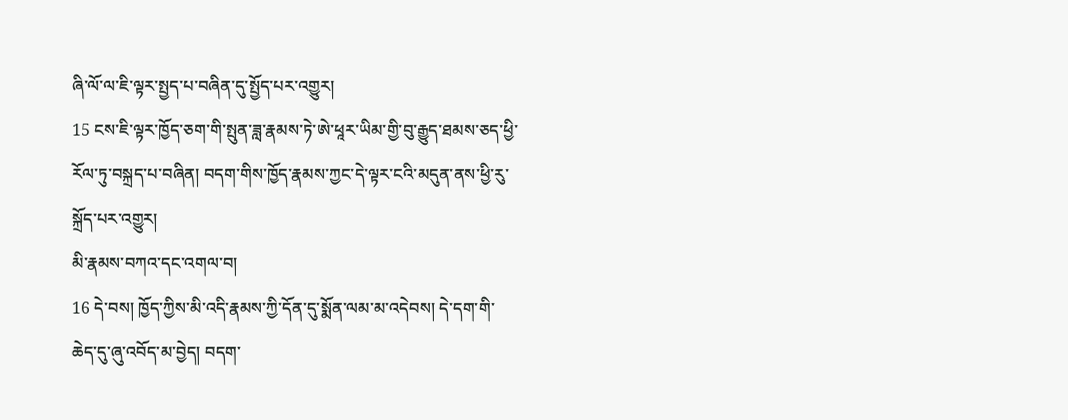ཞི་ལོ་ལ་ཇི་ལྟར་སྤྱད་པ་བཞིན་དུ་སྤྱོད་པར་འགྱུར།
15 ངས་ཇི་ལྟར་ཁྱོད་ཅག་གི་སྤུན་ཟླ་རྣམས་ཏེ་ཨེ་ཕཱར་ཡིམ་གྱི་བུ་རྒྱུད་ཐམས་ཅད་ཕྱི་རོལ་ཏུ་བསྐྲད་པ་བཞིན། བདག་གིས་ཁྱོད་རྣམས་ཀྱང་དེ་ལྟར་ངའི་མདུན་ནས་ཕྱི་རུ་སྐྲོད་པར་འགྱུར།
མི་རྣམས་བཀའ་དང་འགལ་བ།
16 དེ་བས། ཁྱོད་ཀྱིས་མི་འདི་རྣམས་ཀྱི་དོན་དུ་སྨོན་ལམ་མ་འདེབས། དེ་དག་གི་ཆེད་དུ་ཞུ་འབོད་མ་བྱེད། བདག་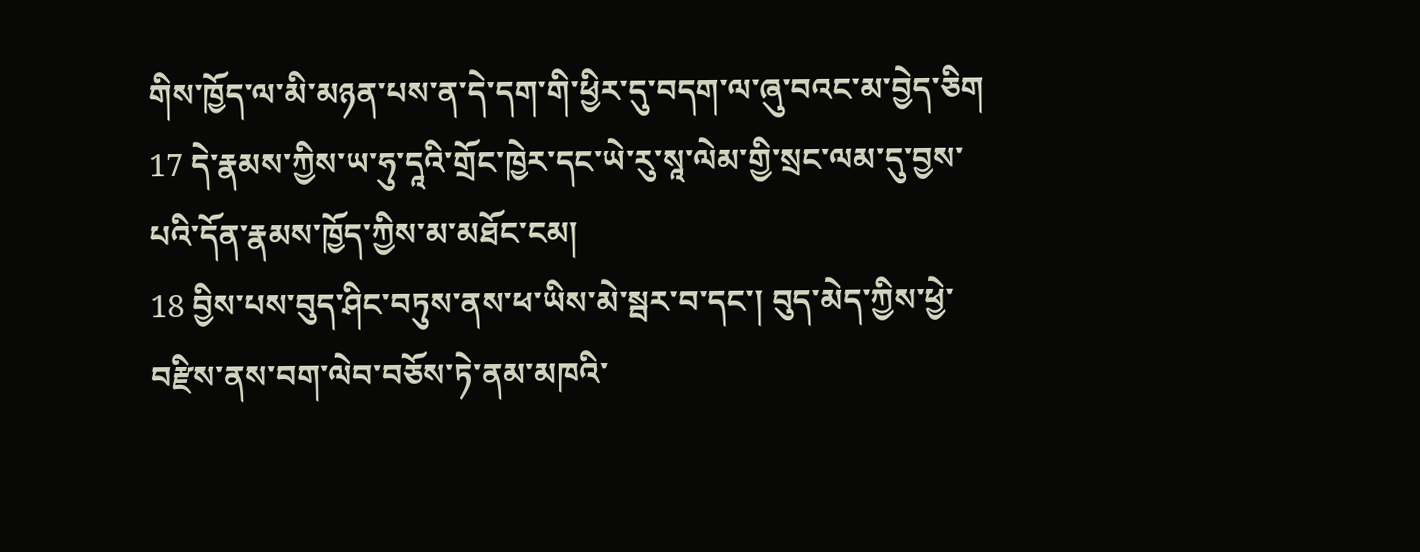གིས་ཁྱོད་ལ་མི་མཉན་པས་ན་དེ་དག་གི་ཕྱིར་དུ་བདག་ལ་ཞུ་བའང་མ་བྱེད་ཅིག
17 དེ་རྣམས་ཀྱིས་ཡ་ཧུ་དཱའི་གྲོང་ཁྱེར་དང་ཡེ་རུ་སཱ་ལེམ་གྱི་སྲང་ལམ་དུ་བྱས་པའི་དོན་རྣམས་ཁྱོད་ཀྱིས་མ་མཐོང་ངམ།
18 བྱིས་པས་བུད་ཤིང་བཏུས་ནས་ཕ་ཡིས་མེ་སྦར་བ་དང་། བུད་མེད་ཀྱིས་ཕྱེ་བརྫིས་ནས་བག་ལེབ་བཅོས་ཏེ་ནམ་མཁའི་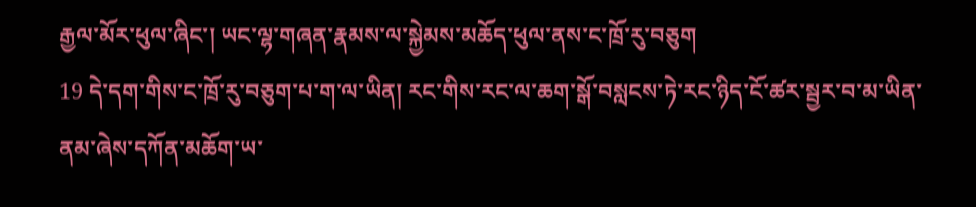རྒྱལ་མོར་ཕུལ་ཞིང་། ཡང་ལྷ་གཞན་རྣམས་ལ་སྐྱེམས་མཆོད་ཕུལ་ནས་ང་ཁྲོ་རུ་བཅུག
19 དེ་དག་གིས་ང་ཁྲོ་རུ་བཅུག་པ་ག་ལ་ཡིན། རང་གིས་རང་ལ་ཆག་སྒོ་བསླངས་ཏེ་རང་ཉིད་ངོ་ཚར་སྦྱར་བ་མ་ཡིན་ནམ་ཞེས་དཀོན་མཆོག་ཡ་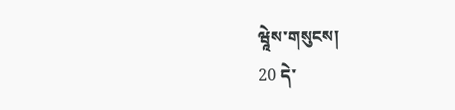ཝཱེས་གསུངས།
20 དེ་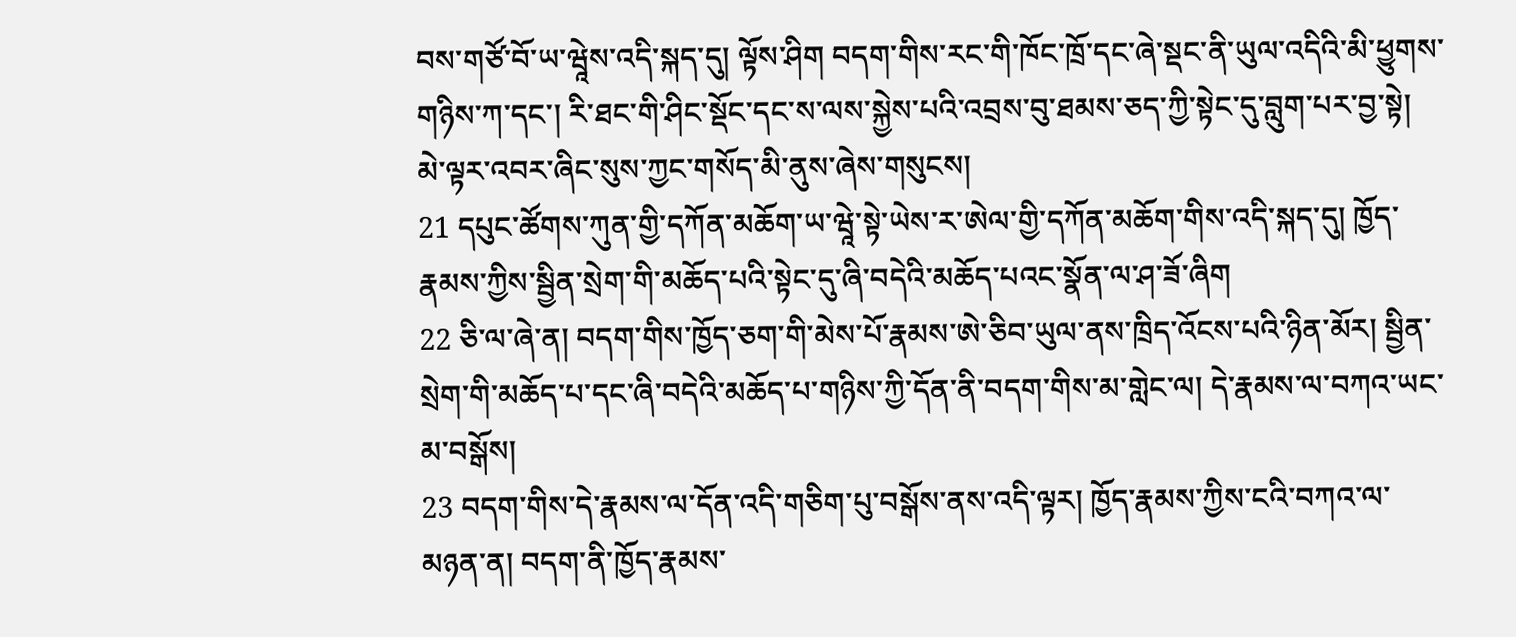བས་གཙོ་བོ་ཡ་ཝཱེས་འདི་སྐད་དུ། ལྟོས་ཤིག བདག་གིས་རང་གི་ཁོང་ཁྲོ་དང་ཞེ་སྡང་ནི་ཡུལ་འདིའི་མི་ཕྱུགས་གཉིས་ཀ་དང་། རི་ཐང་གི་ཤིང་སྡོང་དང་ས་ལས་སྐྱེས་པའི་འབྲས་བུ་ཐམས་ཅད་ཀྱི་སྟེང་དུ་བླུག་པར་བྱ་སྟེ། མེ་ལྟར་འབར་ཞིང་སུས་ཀྱང་གསོད་མི་ནུས་ཞེས་གསུངས།
21 དཔུང་ཚོགས་ཀུན་གྱི་དཀོན་མཆོག་ཡ་ཝཱེ་སྟེ་ཡེས་ར་ཨེལ་གྱི་དཀོན་མཆོག་གིས་འདི་སྐད་དུ། ཁྱོད་རྣམས་ཀྱིས་སྦྱིན་སྲེག་གི་མཆོད་པའི་སྟེང་དུ་ཞི་བདེའི་མཆོད་པའང་སྣོན་ལ་ཤ་ཟོ་ཞིག
22 ཅི་ལ་ཞེ་ན། བདག་གིས་ཁྱོད་ཅག་གི་མེས་པོ་རྣམས་ཨེ་ཅིབ་ཡུལ་ནས་ཁྲིད་འོངས་པའི་ཉིན་མོར། སྦྱིན་སྲེག་གི་མཆོད་པ་དང་ཞི་བདེའི་མཆོད་པ་གཉིས་ཀྱི་དོན་ནི་བདག་གིས་མ་གླེང་ལ། དེ་རྣམས་ལ་བཀའ་ཡང་མ་བསྒོས།
23 བདག་གིས་དེ་རྣམས་ལ་དོན་འདི་གཅིག་པུ་བསྒོས་ནས་འདི་ལྟར། ཁྱོད་རྣམས་ཀྱིས་ངའི་བཀའ་ལ་མཉན་ན། བདག་ནི་ཁྱོད་རྣམས་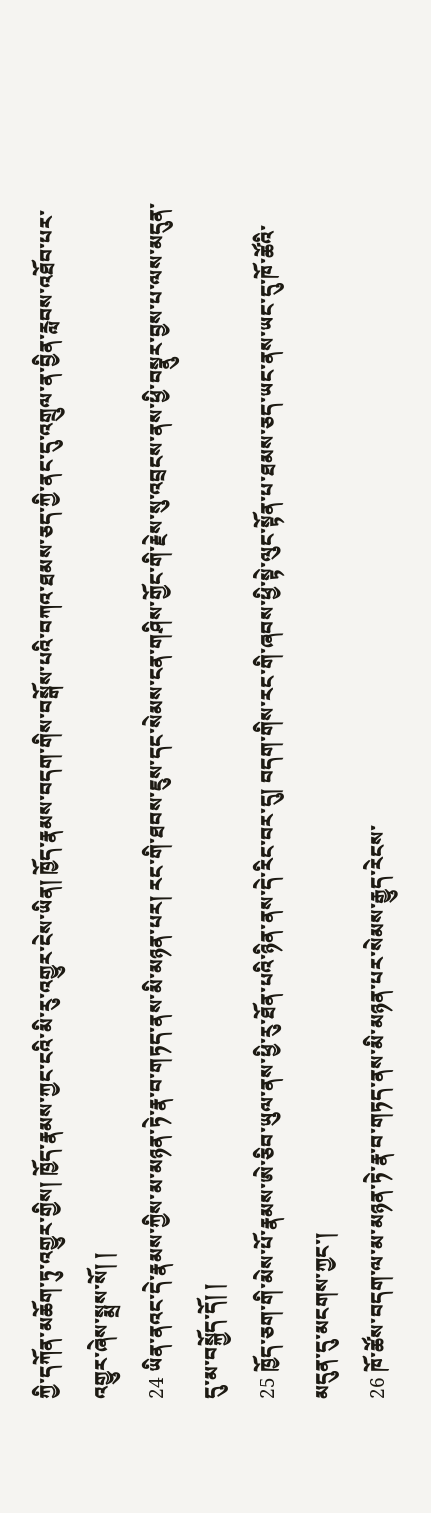ཀྱི་དཀོན་མཆོག་ཏུ་འགྱུར་གྱིས། ཁྱོད་རྣམས་ཀྱང་ངའི་མི་རུ་འགྱུར་ངེས་ཡིན། ཁྱོད་རྣམས་བདག་གིས་བསྒོས་པའི་བཀའ་ཐམས་ཅད་ཀྱི་ནང་དུ་འགྲུལ་ན་བྱིན་རླབས་འཐོབ་པར་འགྱུར་ཞེས་སྨྲས་སོ། །
24 ཡིན་ནའང་དེ་རྣམས་ཀྱིས་མ་མཉན་ཏེ་རྣ་བ་གཏད་ནས་མི་མཉན་པར། རང་གི་ཐབས་ཇུས་དང་སེམས་ངན་གཤིས་གྱོང་གི་རྗེས་སུ་འབྲངས་ནས་ཕྱི་བསྣུར་བྱས་པ་ལས་མདུན་དུ་མ་བསྐྱོད་དོ། །
25 ཁྱོད་ཅག་གི་མེས་པོ་རྣམས་ཨེ་ཅིབ་ཡུལ་ནས་ཕྱི་རུ་ཐོན་པའི་ཉིན་ནས་དེ་རིང་བར་དུ། བདག་གིས་རང་གི་ཞབས་ཕྱི་སྟེ་ལུང་སྟོན་པ་ཐམས་ཅད་ཡང་ནས་ཡང་དུ་ཁོ་ཚོའི་མདུན་དུ་མངགས་ཀྱང་།
26 ཁོ་ཚོས་བདག་ལ་མ་མཉན་ཏེ་རྣ་བ་གཏད་ནས་མི་མཉན་པར་སེམས་རྒྱུད་རེངས་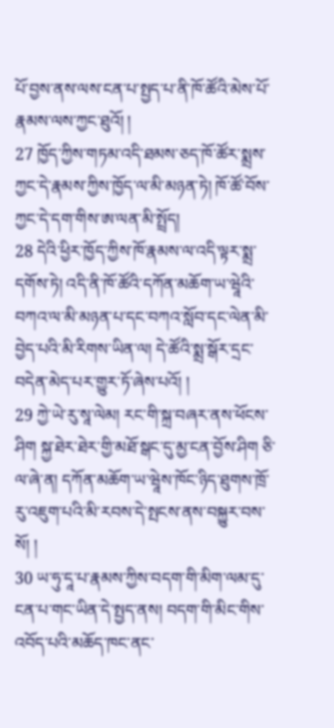པོ་བྱས་ནས་ལས་ངན་པ་སྤྱད་པ་ནི་ཁོ་ཚོའི་མེས་པོ་རྣམས་ལས་ཀྱང་ཐུའོ། །
27 ཁྱོད་ཀྱིས་གཏམ་འདི་ཐམས་ཅད་ཁོ་ཚོར་སྨྲས་ཀྱང་དེ་རྣམས་ཀྱིས་ཁྱོད་ལ་མི་མཉན་ཏེ། ཁོ་ཚོ་བོས་ཀྱང་དེ་དག་གིས་ཨ་ལན་མི་སྤྲོད།
28 དེའི་ཕྱིར་ཁྱོད་ཀྱིས་ཁོ་རྣམས་ལ་འདི་ལྟར་སྨྲ་དགོས་ཏེ། འདི་ནི་ཁོ་ཚོའི་དཀོན་མཆོག་ཡ་ཝཱེའི་བཀའ་ལ་མི་མཉན་པ་དང་བཀའ་སློབ་དང་ལེན་མི་བྱེད་པའི་མི་རིགས་ཡིན་ལ། དེ་ཚོའི་སྨྲ་སྒོར་དྲང་བདེན་མེད་པར་གྱུར་ཏོ་ཞེས་པའོ། །
29 ཀྱེ་ཡེ་རུ་སཱ་ལེམ། རང་གི་སྐྲ་བཞར་ནས་ཕོངས་ཤིག སྐྱ་ཐེར་ཐེར་གྱི་མཐོ་སྒང་དུ་མྱ་ངན་བྱོས་ཤིག ཅི་ལ་ཞེ་ན། དཀོན་མཆོག་ཡ་ཝཱེས་ཁོང་ཉིད་ཐུགས་ཁྲོ་རུ་འཇུག་པའི་མི་རབས་དེ་སྤངས་ནས་བསྐྱུར་བས་སོ། །
30 ཡ་ཧུ་དཱ་པ་རྣམས་ཀྱིས་བདག་གི་མིག་ལམ་དུ་ངན་པ་གང་ཡིན་དེ་སྤྱད་ནས། བདག་གི་མིང་གིས་འབོད་པའི་མཆོད་ཁང་ནང་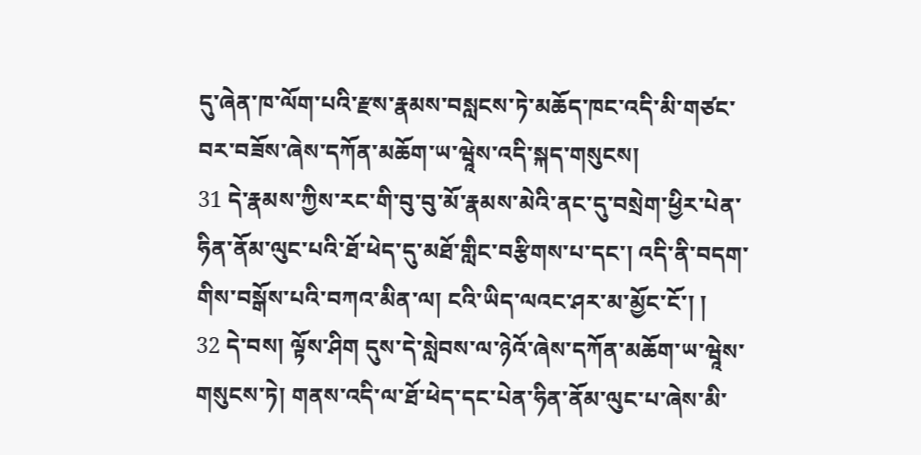དུ་ཞེན་ཁ་ལོག་པའི་རྫས་རྣམས་བསླངས་ཏེ་མཆོད་ཁང་འདི་མི་གཙང་བར་བཟོས་ཞེས་དཀོན་མཆོག་ཡ་ཝཱེས་འདི་སྐད་གསུངས།
31 དེ་རྣམས་ཀྱིས་རང་གི་བུ་བུ་མོ་རྣམས་མེའི་ནང་དུ་བསྲེག་ཕྱིར་པེན་ཧིན་ནོམ་ལུང་པའི་ཐོ་ཕེད་དུ་མཐོ་གླིང་བརྩིགས་པ་དང་། འདི་ནི་བདག་གིས་བསྒོས་པའི་བཀའ་མིན་ལ། ངའི་ཡིད་ལའང་ཤར་མ་མྱོང་ངོ་། །
32 དེ་བས། ལྟོས་ཤིག དུས་དེ་སླེབས་ལ་ཉེའོ་ཞེས་དཀོན་མཆོག་ཡ་ཝཱེས་གསུངས་ཏེ། གནས་འདི་ལ་ཐོ་ཕེད་དང་པེན་ཧིན་ནོམ་ལུང་པ་ཞེས་མི་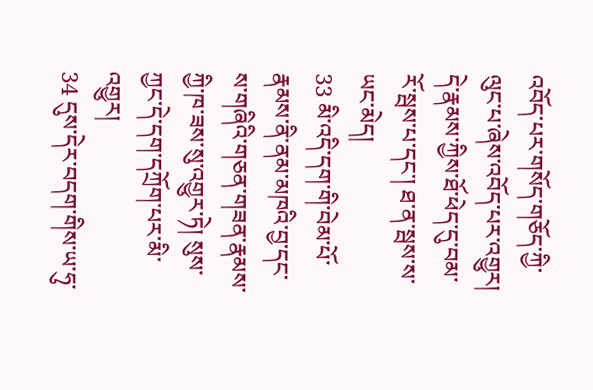འབོད་པར་གསོད་གཅོད་ཀྱི་ལུང་པ་ཞེས་འབོད་པར་འགྱུར། དེ་རྣམས་ཀྱིས་ཐོ་ཕེད་དུ་བམ་རོ་སྦས་པ་དང་། ཐ་ན་སྦས་ས་ཡང་མེད།
33 མི་འདི་དག་གི་བེམ་པོ་རྣམས་ནི་ནམ་མཁའི་བྱ་དང་ས་གཞིའི་གཅན་གཟན་རྣམས་ཀྱི་ཁ་ཟས་སུ་འགྱུར་ཏེ། སུས་ཀྱང་དེ་དག་དཀྲོག་པར་མི་འགྱུར།
34 དུས་དེར་བདག་གིས་ཡ་ཧུ་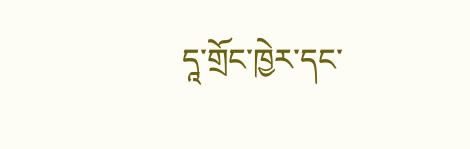དཱ་གྲོང་ཁྱེར་དང་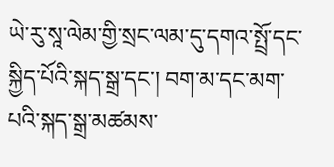ཡེ་རུ་སཱ་ལེམ་གྱི་སྲང་ལམ་དུ་དགའ་སྤྲོ་དང་སྐྱིད་པོའི་སྐད་སྒྲ་དང་། བག་མ་དང་མག་པའི་སྐད་སྒྲ་མཚམས་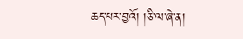ཆད་པར་བྱའོ། །ཅི་ལ་ཞེ་ན།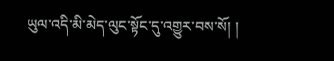ཡུལ་འདི་མི་མེད་ལུང་སྟོང་དུ་འགྱུར་བས་སོ། །